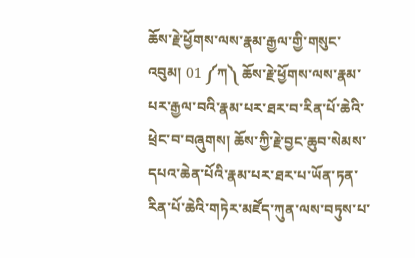ཆོས་རྗེ་ཕྱོགས་ལས་རྣམ་རྒྱལ་གྱི་གསུང་འབུམ། 01 ༼ཀ༽ ཆོས་རྗེ་ཕྱོགས་ལས་རྣམ་པར་རྒྱལ་བའི་རྣམ་པར་ཐར་བ་རིན་པོ་ཆེའི་ཕྲེང་བ་བཞུགས། ཆོས་ཀྱི་རྗེ་བྱང་ཆུབ་སེམས་དཔའ་ཆེན་པོའི་རྣམ་པར་ཐར་པ་ཡོན་ཏན་རིན་པོ་ཆེའི་གཏེར་མཛོད་ཀུན་ལས་བཏུས་པ་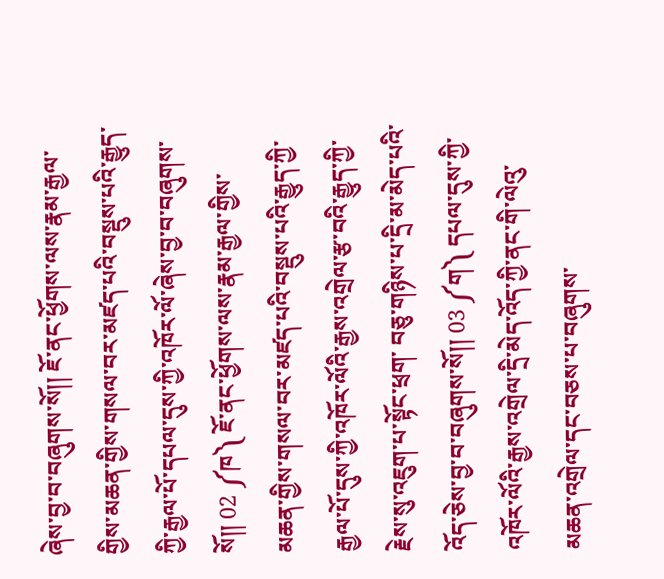ཞེས་བྱ་བ་བཞུགས་སོ།། ཇོ་ནང་ཕྱོགས་ལས་རྣམ་རྒྱལ་གྱིས་མཆན་གྱིས་གསལ་བར་མཛད་པའི་བསྡུས་པའི་རྒྱུད་ཀྱི་རྒྱལ་པོ་དཔལ་དུས་ཀྱི་འཁོར་ལོ་ཞེས་བྱ་བ་བཞུགས་སོ།། 02 ༼ཁ༽ ཇོ་ནང་ཕྱོགས་ལས་རྣམ་རྒྱལ་གྱིས་མཆན་གྱིས་གསལ་བར་མཛད་པའི་བསྡུས་པའི་རྒྱུད་ཀྱི་རྒྱལ་པོ་དུས་ཀྱི་འཁོར་ལོའི་རྒྱས་འགྲེལ་རྩ་བའི་རྒྱུད་ཀྱི་རྗེས་སུ་འཇུག་པ་སྟོང་ཕྲག་ བཅུ་གཉིས་པ་དྲི་མ་མེད་པའི་འོད་ཅེས་བྱ་བ་བཞུགས་སོ།། 03 ༼ག༽ དཔལ་དུས་ཀྱི་འཁོར་ལོའི་རྒྱས་འགྲེལ་དྲི་མེད་འོད་ཀྱི་ནང་གི་ལེའུ་མཆན་འགྲེལ་དང་བཅས་པ་བཞུགས་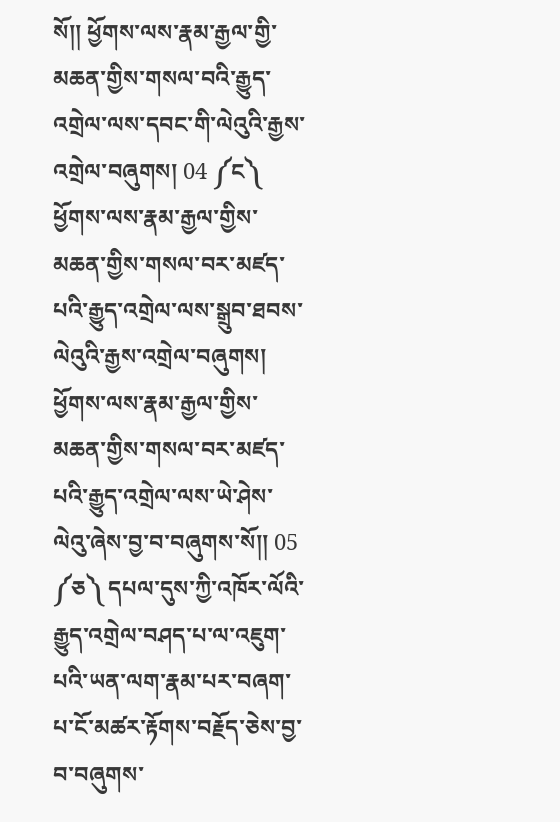སོ།། ཕྱོགས་ལས་རྣམ་རྒྱལ་གྱི་མཆན་གྱིས་གསལ་བའི་རྒྱུད་འགྲེལ་ལས་དབང་གི་ལེའུའི་རྒྱས་འགྲེལ་བཞུགས། 04 ༼ང༽ ཕྱོགས་ལས་རྣམ་རྒྱལ་གྱིས་མཆན་གྱིས་གསལ་བར་མཛད་པའི་རྒྱུད་འགྲེལ་ལས་སྒྲུབ་ཐབས་ལེའུའི་རྒྱས་འགྲེལ་བཞུགས། ཕྱོགས་ལས་རྣམ་རྒྱལ་གྱིས་མཆན་གྱིས་གསལ་བར་མཛད་པའི་རྒྱུད་འགྲེལ་ལས་ཡེ་ཤེས་ལེའུ་ཞེས་བྱ་བ་བཞུགས་སོ།། 05 ༼ཅ༽ དཔལ་དུས་ཀྱི་འཁོར་ལོའི་རྒྱུད་འགྲེལ་བཤད་པ་ལ་འཇུག་པའི་ཡན་ལག་རྣམ་པར་བཞག་པ་ངོ་མཚར་རྟོགས་བརྗོད་ཅེས་བྱ་བ་བཞུགས་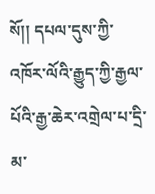སོ།། དཔལ་དུས་ཀྱི་འཁོར་ལོའི་རྒྱུད་ཀྱི་རྒྱལ་པོའི་རྒྱ་ཆེར་འགྲེལ་པ་དྲི་མ་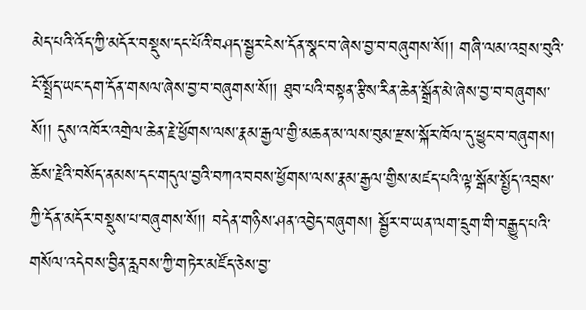མེད་པའི་འོད་ཀྱི་མདོར་བསྡུས་དང་པོའི་བཤད་སྦྱར་ངེས་དོན་སྣང་བ་ཞེས་བྱ་བ་བཞུགས་སོ།། གཞི་ལམ་འབྲས་བུའི་ངོ་སྤྲོད་ཡང་དག་དོན་གསལ་ཞེས་བྱ་བ་བཞུགས་སོ།། ཐུབ་པའི་བསྟན་རྩིས་རིན་ཆེན་སྒྲོན་མེ་ཞེས་བྱ་བ་བཞུགས་སོ།། དུས་འཁོར་འགྲེལ་ཆེན་རྗེ་ཕྱོགས་ལས་རྣམ་རྒྱལ་གྱི་མཆན་མ་ལས་བུམ་རྫས་སྐོར་ཁོལ་དུ་ཕྱུང་བ་བཞུགས། ཆོས་རྗེའི་བསོད་ནམས་དང་གདུལ་བྱའི་བཀའ་བབས་ཕྱོགས་ལས་རྣམ་རྒྱལ་གྱིས་མཛད་པའི་ལྟ་སྒོམ་སྤྱོད་འབྲས་ཀྱི་དོན་མདོར་བསྡུས་པ་བཞུགས་སོ།། བདེན་གཉིས་ཤན་འབྱེད་བཞུགས། སྦྱོར་བ་ཡན་ལག་དྲུག་གི་བརྒྱུད་པའི་གསོལ་འདེབས་བྱིན་རླབས་ཀྱི་གཏེར་མཛོད་ཅེས་བྱ་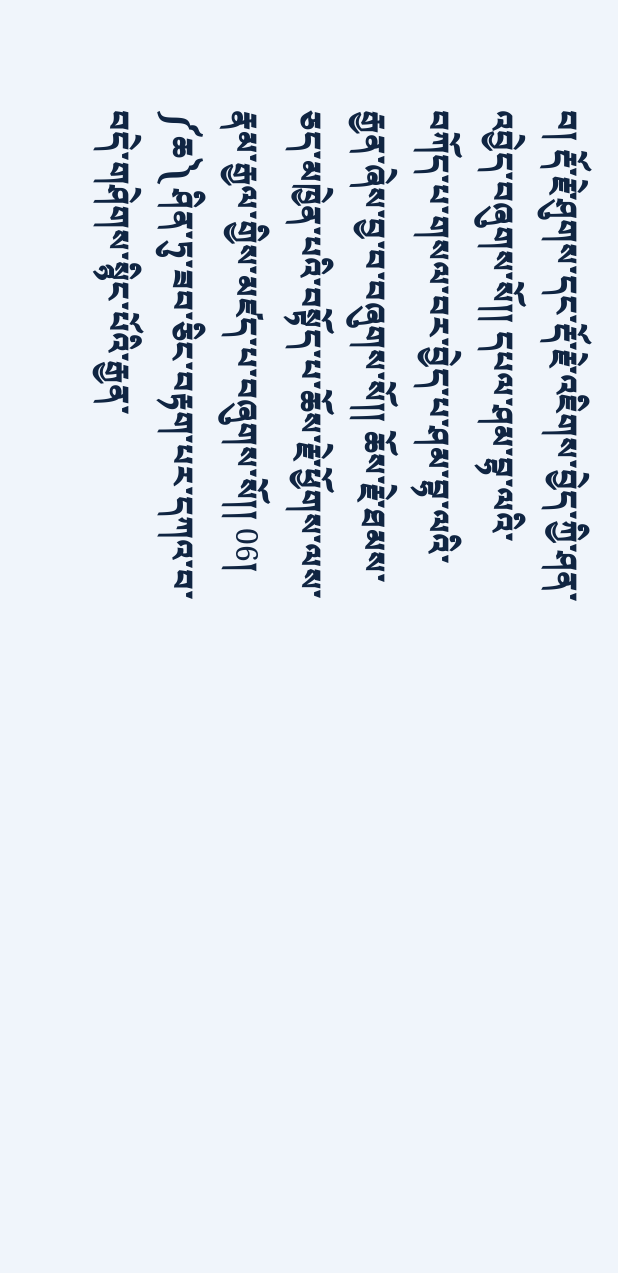བ། རྡོ་རྗེ་ཤུགས་དང་རྡོ་རྗེ་འཇིགས་བྱེད་ཀྱི་ཤན་འབྱེད་བཞུགས་སོ།། དཔལ་ཤམ་བྷ་ལའི་བཀོད་པ་གསལ་བར་བྱེད་པ་ཤམ་བྷ་ལའི་རྒྱན་ཞེས་བྱ་བ་བཞུགས་སོ།། ཆོས་རྗེ་ཐམས་ཅད་མཁྱེན་པའི་བསྟོད་པ་ཆོས་རྗེ་ཕྱོགས་ལས་རྣམ་རྒྱལ་གྱིས་མཛད་པ་བཞུགས་སོ།། 06། ༼ཆ༽ ཤིན་ཏུ་ཟབ་ཅིང་བརྟག་པར་དཀའ་བ་བདེ་གཤེགས་སྙིང་པོའི་རྒྱན་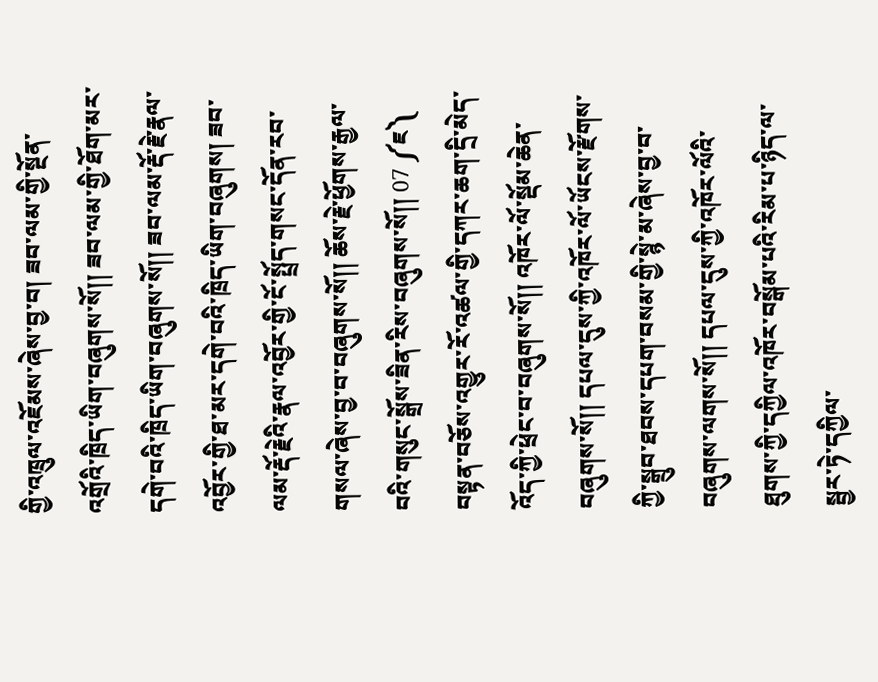གྱི་འཁྲུལ་འཇོམས་ཞེས་བྱ་བ། ཟབ་ལམ་གྱི་སྔོན་འགྲོའི་ཁྲིད་ཡིག་བཞུགས་སོ།། ཟབ་ལམ་གྱི་ཐོག་མར་དགེ་བའི་ཁྲིད་ཡིག་བཞུགས་སོ།། ཟབ་ལམ་རྡོ་རྗེ་རྣལ་འབྱོར་གྱི་ཐ་མར་དགེ་བའི་ཁྲིད་ཡིག་བཞུགས། ཟབ་ལམ་རྡོ་རྗེའི་རྣལ་འབྱོར་གྱི་ངོ་སྤྲོད་གསང་དོན་རབ་གསལ་ཞེས་བྱ་བ་བཞུགས་སོ།། ཆོས་རྗེ་ཕྱོགས་རྒྱལ་བའི་གསུང་སྒྲོས་ཟིན་རིས་བཞུགས་སོ།། 07 ༼ཇ༽ བསྟན་བཅོས་འགྱུར་རོ་འཚལ་གྱི་དཀར་ཆག་དྲི་མེད་འོད་ཀྱི་ཕྲེང་བ་བཞུགས་སོ།། འཁོར་ལོ་སྡོམ་ཆེན་བཞུགས་སོ།། དཔལ་དུས་ཀྱི་འཁོར་ལོ་ཡོངས་རྫོགས་ཀྱི་སྒྲུབ་ཐབས་དཔག་བསམ་གྱི་སྙེ་མ་ཞེས་བྱ་བ་བཞུགས་ལགས་སོ།། དཔལ་དུས་ཀྱི་འཁོར་ལོའི་ཐུགས་ཀྱི་དཀྱིལ་འཁོར་བསྒོམ་པའི་རིམ་པ་ཉིད་ལ་སྦྱར་ཏེ་དཀྱིལ་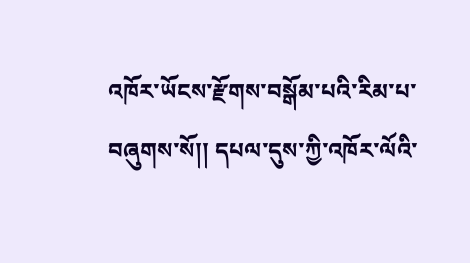འཁོར་ཡོངས་རྫོགས་བསྒོམ་པའི་རིམ་པ་བཞུགས་སོ།། དཔལ་དུས་ཀྱི་འཁོར་ལོའི་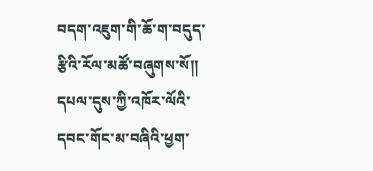བདག་འཇུག་གི་ཆོ་ག་བདུད་རྩིའི་རོལ་མཚོ་བཞུགས་སོ།། དཔལ་དུས་ཀྱི་འཁོར་ལོའི་དབང་གོང་མ་བཞིའི་ཕྱག་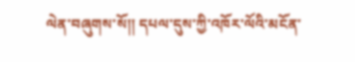ལེན་བཞུགས་སོ།། དཔལ་དུས་ཀྱི་འཁོར་ལོའི་མངོན་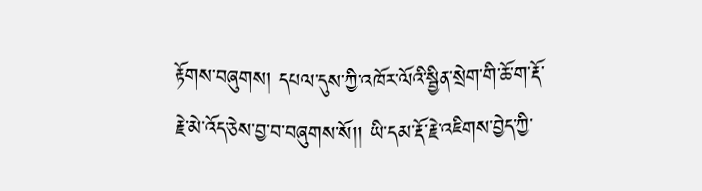རྟོགས་བཞུགས། དཔལ་དུས་ཀྱི་འཁོར་ལོའི་སྦྱིན་སྲེག་གི་ཆོ་ག་རྡོ་རྗེ་མེ་འོད་ཅེས་བྱ་བ་བཞུགས་སོ།། ཡི་དམ་རྡོ་རྗེ་འཇིགས་བྱེད་ཀྱི་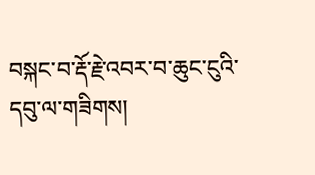བསྐང་བ་རྡོ་རྗེ་འབར་བ་ཆུང་ངུའི་དབུ་ལ་གཟིགས།